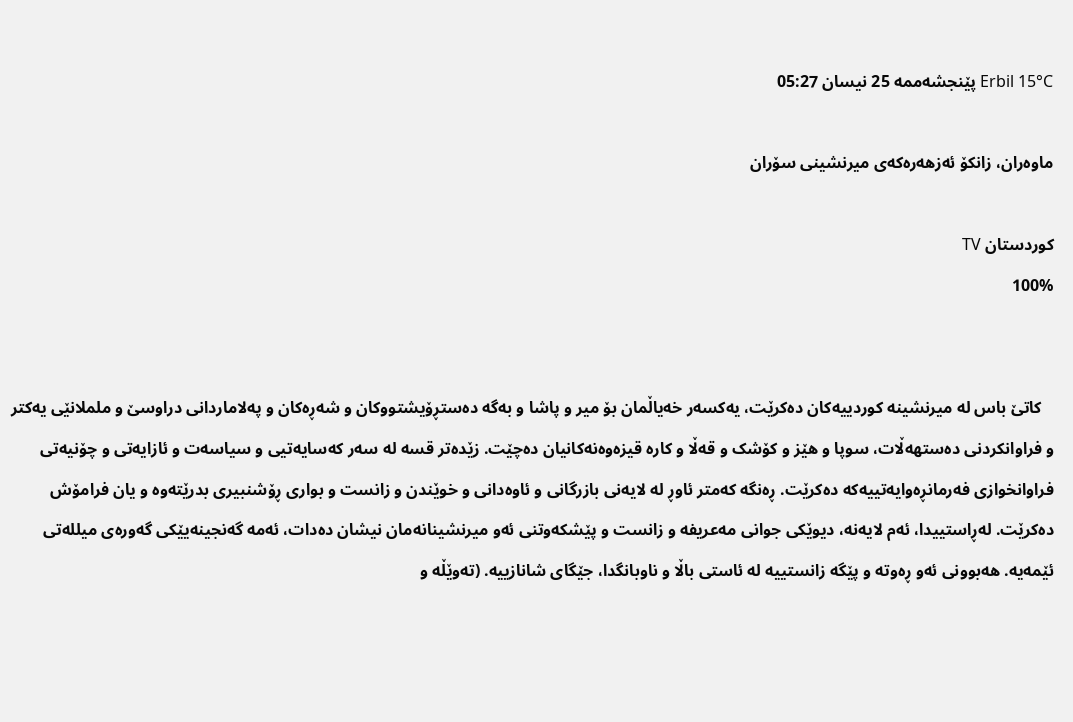Erbil 15°C پێنجشەممە 25 نیسان 05:27

ماوەران، زانکۆ ئەزهەرەکەی میرنشینی سۆران

کوردستان TV
100%


   کاتێ باس لە میرنشینە کوردییەکان دەکرێت، یەکسەر خەیاڵمان بۆ میر و پاشا و بەگە دەستڕۆیشتووکان و شەڕەکان و پەلاماردانی دراوسێ و ململانێی یەکتر و فراوانکردنی دەستهەڵات، سوپا و هێز و کۆشک و قەڵا و کارە قیزەوەنەکانیان دەچێت. زێدەتر قسە لە سەر کەسایەتیی و سیاسەت و ئازایەتی و چۆنیەتی فراوانخوازی فەرمانڕەوایەتییەکە دەکرێت. ڕەنگە کەمتر ئاوڕ لە لایەنی بازرگانی و ئاوەدانی و خوێندن و زانست و بواری ڕۆشنبیری بدرێتەوە و یان فرامۆش دەکرێت. لەڕاستییدا، ئەم لایەنە، دیوێکی جوانی مەعریفە و زانست و پێشکەوتنی ئەو میرنشینانەمان نیشان دەدات، ئەمە گەنجینەیێکی گەورەی میللەتی ئێمەیە. هەبوونی ئەو ڕەوتە و پێگە زانستییە لە ئاستی باڵا و ناوبانگدا، جێگای شانازییە. (تەوێڵە و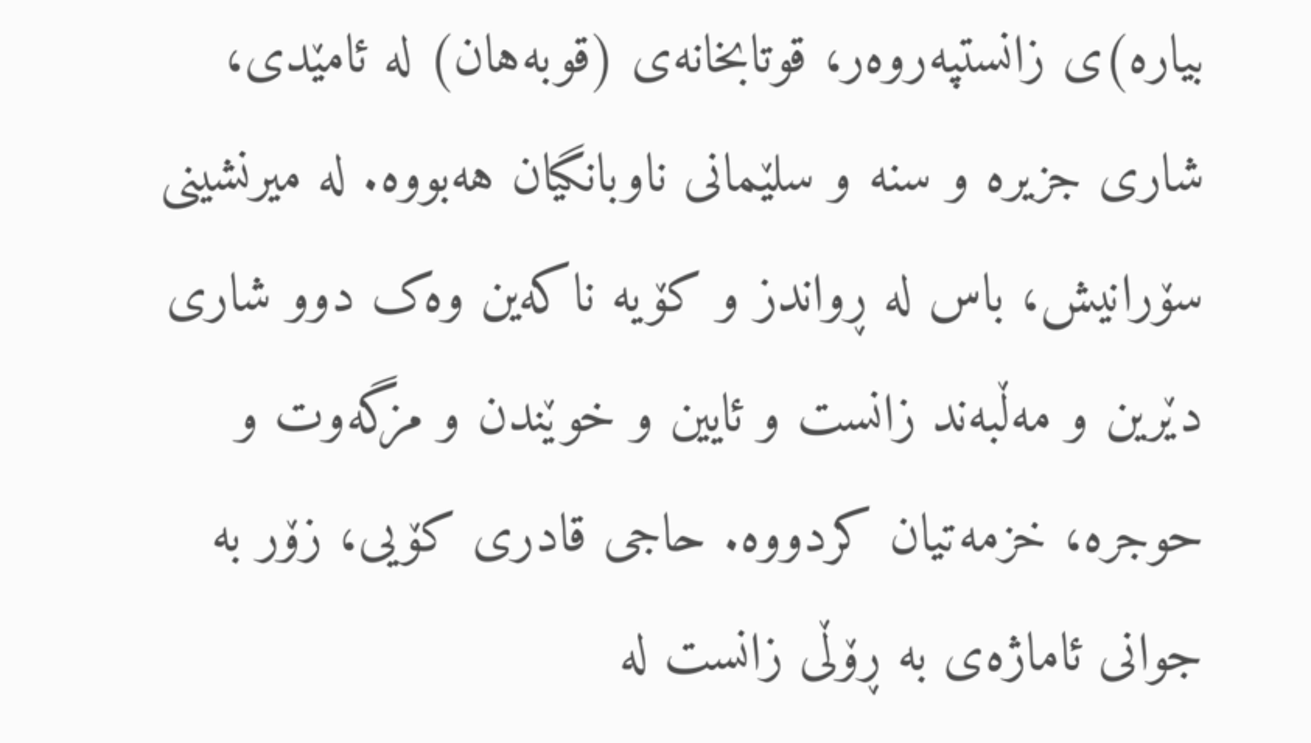بیارە)ی زانستپەروەر، قوتابخانەی (قوبەهان) لە ئامێدی، شاری جزیرە و سنە و سلێمانی ناوبانگیان هەبووە. لە میرنشینی سۆرانیش، باس لە ڕواندز و کۆیە ناکەین وەک دوو شاری دێرین و مەڵبەند زانست و ئایین و خوێندن و مزگەوت و حوجرە، خزمەتیان کردووە. حاجی قادری کۆیی، زۆر بە جوانی ئاماژەی بە ڕۆڵی زانست لە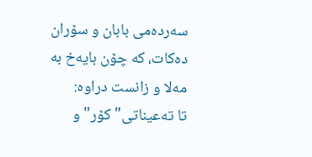سەردەمی بابان و سۆران دەکات، کە چۆن بایەخ بە مەلا و زانست دراوە:
تا تەعیناتی"کۆر" و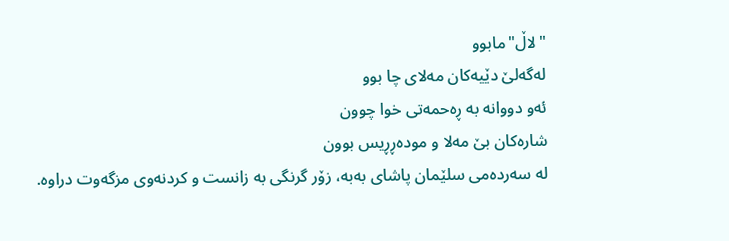"لاڵ"مابوو
لەگەلێ دێیەکان مەلای چا بوو
ئەو دووانە بە ڕەحمەتی خوا چوون
شارەکان بێ مەلا و مودەڕڕیس بوون
لە سەردەمی سلێمان پاشای بەبە، زۆر گرنگی بە زانست و کردنەوی مزگەوت دراوە.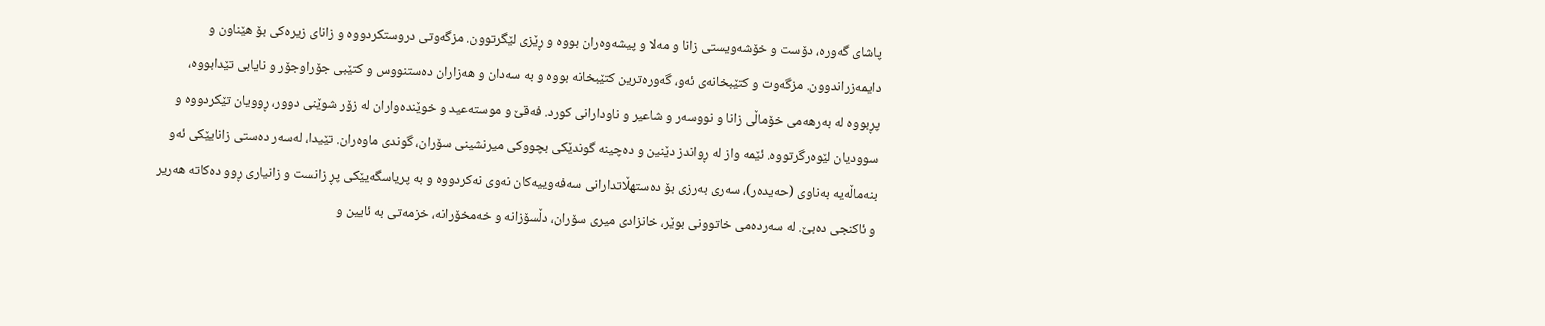پاشای گەورە، دۆست و خۆشەویستی زانا و مەلا و پیشەوەران بووە و ڕێزی لێگرتوون. مزگەوتی دروستکردووە و زانای زیرەکی بۆ هێناون و دایمەزراندوون. مزگەوت و کتێبخانەی ئەو، گەورەترین کتێبخانە بووە و بە سەدان و هەزاران دەستنووس و کتێبی جۆراوجۆر و نایابی تێدابووە، پڕبووە لە بەرهەمی خۆماڵی زانا و نووسەر و شاعیر و ناودارانی کورد. فەقێ و موستەعید و خوێندەواران لە زۆر شوێنی دوور، ڕوویان تێکردووە و سوودیان لێوەرگرتووە. ئێمە واز لە ڕواندز دێنین و دەچینە گوندێکی بچووکی میرنشینی سۆران، گوندی ماوەران. تێیدا، لەسەر دەستی زانایێکی ئەو بنەماڵەیە بەناوی (حەیدەر)، سەری بەرزی بۆ دەستهڵاتدارانی سەفەوییەکان نەوی نەکردووە و بە پریاسگەیێکی پڕ زانست و زانیاری ڕوو دەکاتە هەریر و ئاکنجی دەبێ. لە سەردەمی خاتوونی بوێر، خانزادی میری سۆران، دڵسۆزانە و خەمخۆرانە، خزمەتی بە ئایین و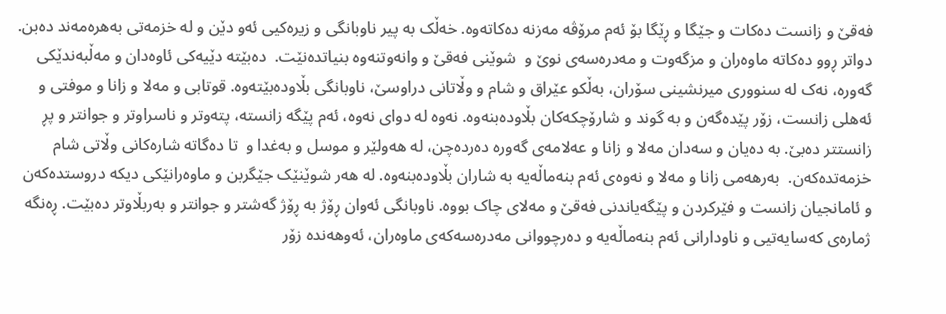فەقێ و زانست دەکات و جێگا و ڕێگا بۆ ئەم مرۆڤە مەزنە دەکاتەوە. خەڵک بە پیر ناوبانگی و زیرەکیی ئەو دێن و لە خزمەتی بەهرەمەند دەبن. دواتر ڕوو دەکاتە ماوەران و مزگەوت و مەدرەسەی نوێ و  شوێنی فەقێ و وانەوتنەوە بنیاتدەنێت.  دەبێتە دێیەکی ئاوەدان و مەڵبەندێکی گەورە، نەک لە سنووری میرنشینی سۆران، بەڵکو عێراق و شام و وڵاتانی دراوسێ، ناوبانگی بڵاودەبێتەوە. قوتابی و مەلا و زانا و موفتی و ئەهلی زانست، زۆر پێدەگەن و بە گوند و شارۆچکەکان بڵاودەبنەوە. نەوە لە دوای نەوە، ئەم پێگە زانستە، پتەوتر و ناسراوتر و جوانتر و پڕ زانستتر دەبێ. بە دەیان و سەدان مەلا و زانا و عەلامەی گەورە دەردەچن، لە هەولێر و موسل و بەغدا و  تا دەگاتە شارەکانی وڵاتی شام خزمەتدەکەن.  بەرهەمی زانا و مەلا و نەوەی ئەم بنەماڵەیە بە شاران بڵاودەبنەوە. لە هەر شوێنێک جێگربن و ماوەرانێکی دیکە دروستدەکەن و ئامانجیان زانست و فێرکردن و پێگەیاندنی فەقێ و مەلای چاک بووە. ناوبانگی ئەوان ڕۆژ بە ڕۆژ گەشتر و جوانتر و بەربڵاوتر دەبێت. ڕەنگە ژمارەی کەسایەتیی و ناودارانی ئەم بنەماڵەیە و دەرچووانی مەدرەسەکەی ماوەران، ئەوهەندە زۆر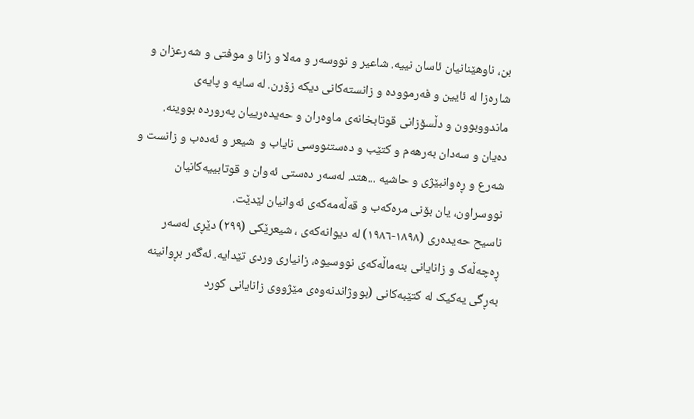بن، ناوهێنانیان ئاسان نییە. شاعیر و نووسەر و مەلا و زانا و موفتی و شەرعزان و شارەزا لە ئایین و فەرموودە و زانستەکانی دیکە زۆرن. لە سایە و پایەی ماندووبوون و دڵسۆزانی قوتابخانەی ماوەران و حەیدەرییان پەروردە بووینە. دەیان و سەدان بەرهەم و کتێب و دەستنووسی نایاب و  شیعر و ئەدەب و زانست و  شەرع و ڕەوانبێژی و حاشیە ...هتد. لەسەر دەستی ئەوان و قوتابییەکانیان نووسراون، یان بۆنی مرەکەب و قەڵەمەکەی ئەوانیان لێدێت.
ناسیح حەیدەری (١٨٩٨-١٩٨٦) لە دیوانەکەی ، شیعرێکی (۲۹۹) دێڕی لەسەر ڕەچەڵەک و زانایانی بنەماڵەکەی نووسیوە، زانیاری وردی تێدایە. ئەگەر بڕوانینە بەڕگی یەکیک لە کتێبەکانی (بووژاندنەوەی مێژووی زانایانی کورد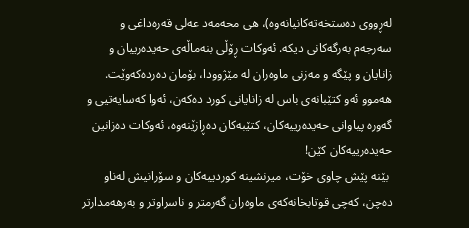لەڕووی دەستخەتەکانیانەوە)، هی محەمەد عەلی قەرەداغی و سەرجەم بەرگەکانی دیکە. ئەوکات ڕۆڵی بنەماڵەی حەیدەرییان و زانایان و پێگە و مەزنی ماوەران لە مێژوودا، بۆمان دەردەکەوێت. هەموو ئەو کتێبانەی باس لە زانایانی کورد دەکەن، ئەوا کەسایەتیی و گەورە پیاوانی حەیدەرییەکان، کتێبەکان دەڕازێنەوە، ئەوکات دەزانین حەیدەرییەکان کێن!
 بێنە پێش چاوی خۆت، میرنشینە کوردییەکان و سۆرانیش لەناو دەچن، کەچی قوتابخانەکەی ماوەران گەرمتر و ناسراوتر و بەرهەمدارتر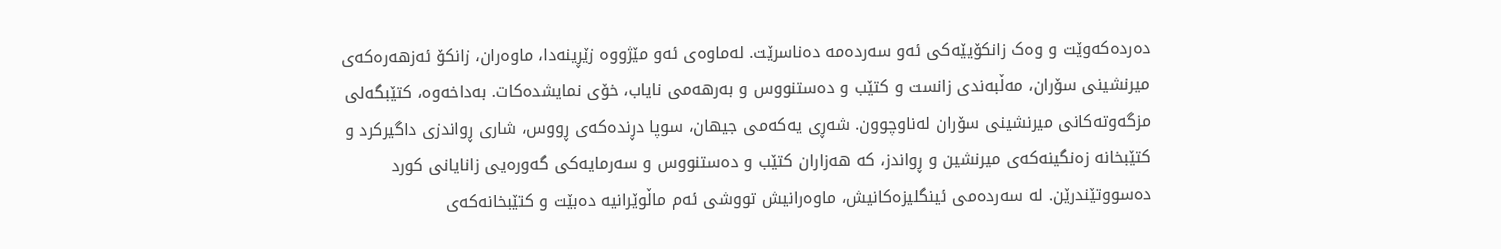دەردەکەوێت و وەک زانکۆیێەکی ئەو سەردەمە دەناسرێت. لەماوەی ئەو مێژووە زێڕینەدا، ماوەران، زانکۆ ئەزهەرەکەی میرنشینی سۆران، مەڵبەندی زانست و کتێب و دەستنووس و بەرهەمی نایاب، خۆی نمایشدەکات. بەداخەوە، کتێبگەلی  مزگەوتەکانی میرنشینی سۆران لەناوچوون. شەڕی یەکەمی جیهان، سوپا دڕندەکەی ڕووس، شاری ڕواندزی داگیرکرد و کتێبخانە زەنگینەکەی میرنشین و ڕواندز، کە هەزاران کتێب و دەستنووس و سەرمایەکی گەورەیی زانایانی کورد دەسووتێندرێن. لە سەردەمی ئینگلیزەکانیش، ماوەرانیش تووشی ئەم ماڵوێرانیە دەبێت و کتێبخانەکەی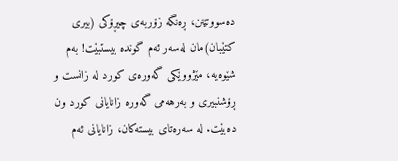دەسووتێنن، ڕەنگە زۆربەی چیڕۆکی (بیری کتێبان)مان لەسەر ئەم گوندە بیستبێت! بەم شێوەیە، مێژووێکی گەورەی کورد لە زانست و ڕۆشنبیری و بەرهەمی گەورە زانایانی کورد ون دەبێت. لە سەرەتای بیستەکان، زانایانی ئەم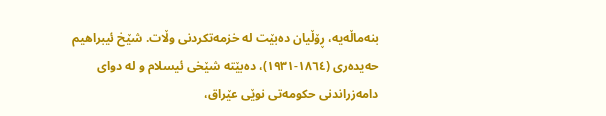بنەماڵەیە، ڕۆڵیان دەبێت لە خزمەتکردنی وڵات. شێخ ئیبراهیم حەیدەری (١٨٦٤-١٩٣١)، دەبێتە شێخی ئیسلام و لە دوای دامەزراندنی حکومەتی نوێی عێراق،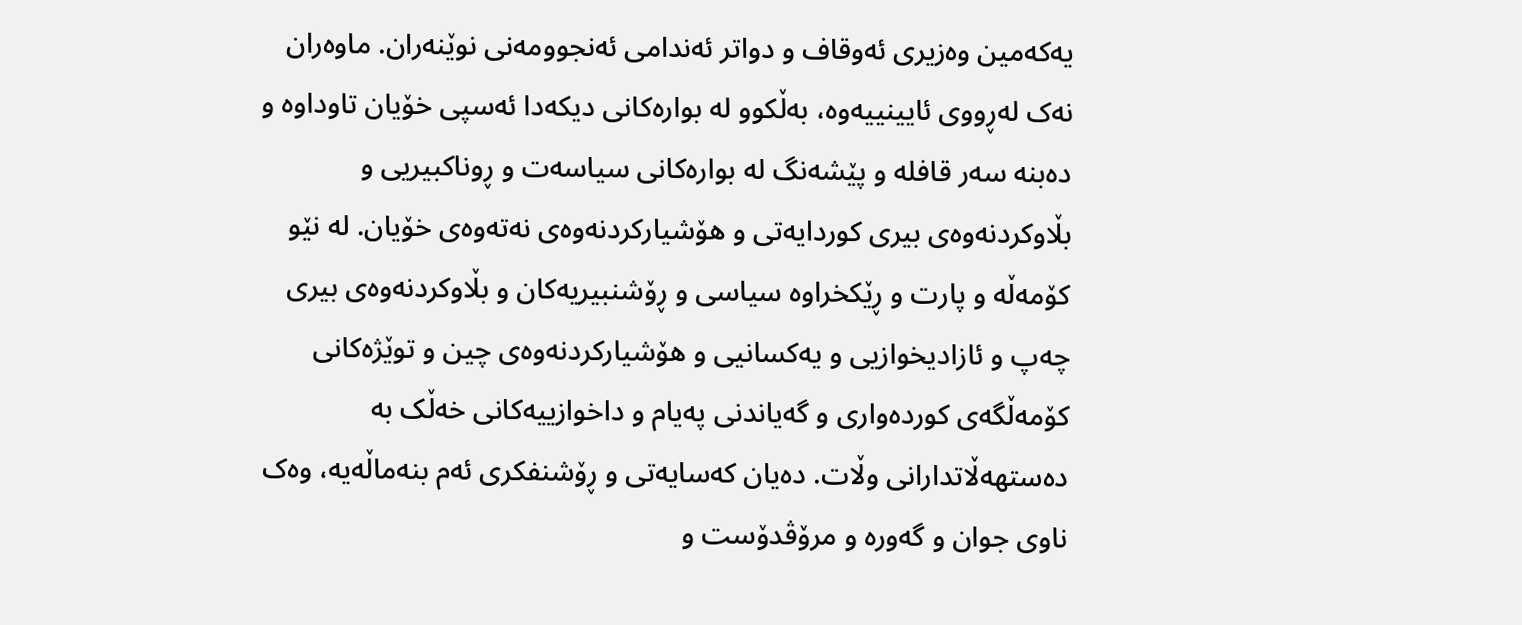یەکەمین وەزیری ئەوقاف و دواتر ئەندامی ئەنجوومەنی نوێنەران. ماوەران نەک لەڕووی ئایینییەوە، بەڵکوو لە بوارەکانی دیکەدا ئەسپی خۆیان تاوداوە و دەبنە سەر قافلە و پێشەنگ لە بوارەکانی سیاسەت و ڕوناکبیریی و بڵاوکردنەوەی بیری کوردایەتی و هۆشیارکردنەوەی نەتەوەی خۆیان. لە نێو کۆمەڵە و پارت و ڕێکخراوە سیاسی و ڕۆشنبیریەکان و بڵاوکردنەوەی بیری چەپ و ئازادیخوازیی و یەکسانیی و هۆشیارکردنەوەی چین و توێژەکانی کۆمەڵگەی کوردەواری و گەیاندنی پەیام و داخوازییەکانی خەڵک بە دەستهەڵاتدارانی وڵات. دەیان کەسایەتی و ڕۆشنفکری ئەم بنەماڵەیە، وەک ناوی جوان و گەورە و مرۆڤدۆست و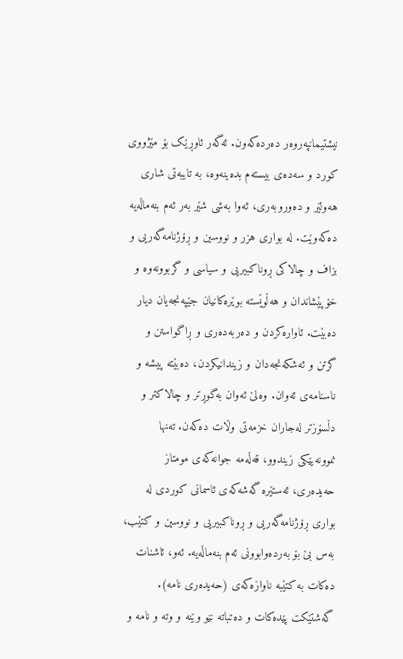نیشتیمانپەروەر دەردەکەون. ئەگەر ئاوڕێک بۆ مێژووی کورد و سەدەی بیستەم بدەینەوە، بە تایبەتی شاری هەولێر و دەوروبەری، ئەوا بەشی شێر بەر ئەم بنەماڵەیە دەکەوێت. لە بواری هزر و نووسین و ڕۆژنامەگەریی و بزاف و چالاکی ڕوناکبیریی و سیاسی و گربوونەوە و خۆپێشاندان و هەڵوێستە بوێرەکانیان جێپەنجەیان دیار دەبێت. ئاوارەکردن و دەربەدەری و ڕاگواستن و گرتن و ئەشکەنجەدان و زیندانیکردن، دەبێتە پیشە و ناسنامەی ئەوان. وەلێ ئەوان بەگوڕتر و چالاکتر و دڵسۆزتر لەجاران خزمەتی وڵات دەکەن. تەنها نموونەیێکی زیندوو، قەڵەمە جوانەکەی مومتاز حەیدەری، ئەستێرە گەشەکەی ئاسمانی کوردی لە بواری ڕۆژنامەگەریی و ڕوناکبیریی و نووسین و کتێب، بەس بێ بۆ بەردەوابوونی ئەم بنەماڵەیە. ئەو، ئاشنات دەکات بە کتێبە ناوازەکەی (حەیدەری نامە). گەشتێکت پێدەکات و دەتباتە نێو وێنە و وتە و نامە و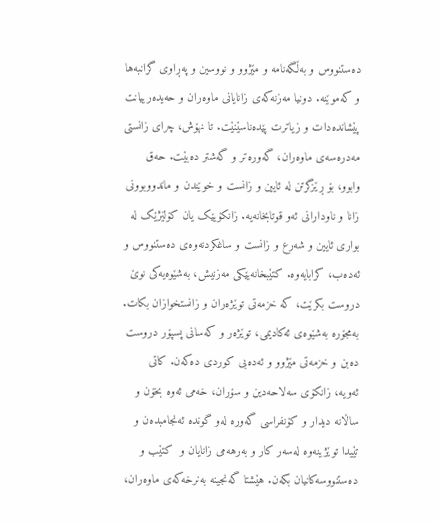دەستنووس و بەڵگەنامە و مێژوو و نووسین و پەڕاوی گرانبەها و کەموێنە. دونیا مەزنەکەی زانایانی ماوەران و حەیدەرییانت پێشاندەدات و زیاترت پێدەناسێنێت. تا نهۆش، چرای زانستی مەدرەسەی ماوەران، گەورەتر و گەشتر دەبێت. حەق وابوو، بۆ ڕێزگرتن لە ئایین و زانست و خوێندن و ماندووبوونی زانا و ناودارانی ئەو قوتابخانەیە. زانکۆیێک یان کۆلێژێک لە بواری ئایین و شەرع و زانست و ساغکردنەوەی دەستنووس و ئەدەب، کرابایەوە. کتێبخانەیێکی مەزنیش، بەشێوەیەکی نوێ دروست بکرێت، کە خزمەتی توێژەران و زانستخوازان بکات. بەمجۆرە بەشێوەی ئەکادیمی، توێژەر و کەسانی پسپۆر دروست دەبن و خزمەتی مێژوو و ئەدەبی کوردی دەکەن. کاتی ئەویە، زانکۆی سەلاحەدین و سۆران، خەمی ئەوە بخۆن و ساڵانە دیدار و کۆنفراسی گەورە لەو گوندە ئەنجامبدەن و تێیدا توێژینەوە لەسەر کار و بەرهەمی زانایان و  کتێب و دەستنووسەکانیان بکەن. هێشتا گەنجینە بەنرخەکەی ماوەران،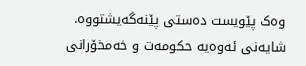وەک پێویست دەستی پێنەگەیشتووە. شایەنی ئەوەیە حکومەت و خەمخۆرانی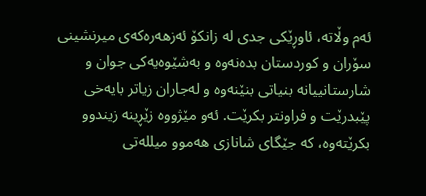ئەم وڵاتە، ئاوڕێکی جدی لە زانکۆ ئەزهەرەکەی میرنشینی سۆران و کوردستان بدەنەوە و بەشێوەیەکی جوان و شارستانییانە بنیاتی بنێنەوە و لەجاران زیاتر بایەخی پێبدرێت و فراونتر بکرێت. ئەو مێژووە زێڕینە زیندوو بکرێتەوە، کە جێگای شانازی هەموو میللەتی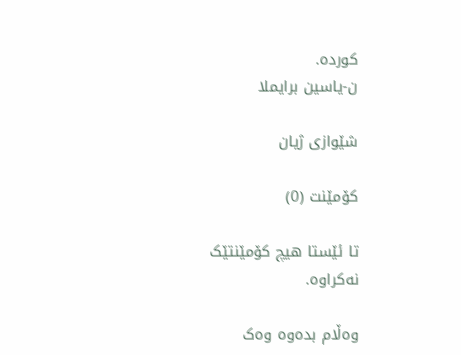کوردە.
ن-یاسین برایملا

شێوازی ژیان

کۆمێنت (0)

تا ئێستا هیچ کۆمێنتێک نەکراوە.

وەڵام بدەوە وەک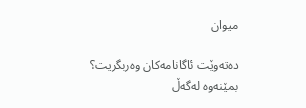میوان

دەتەوێت ئاگانامەکان وەربگریت؟
بمێنەوە لەگەڵ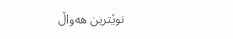نوێترین هەواڵ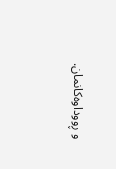و ڕووداوەکانمان.